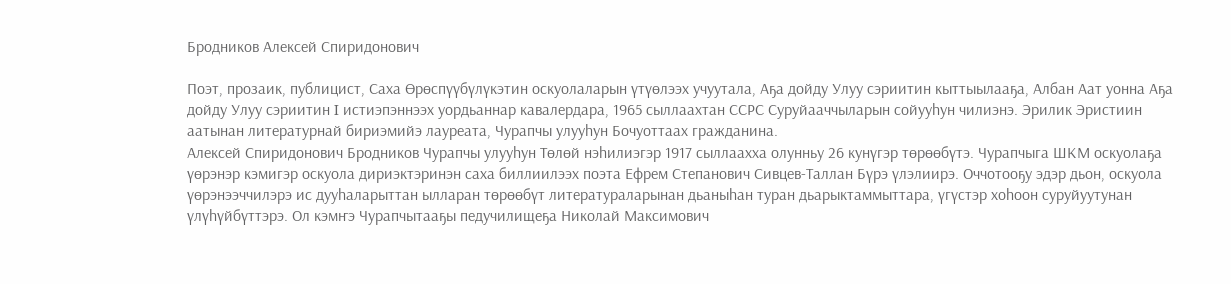Бродников Алексей Спиридонович

Поэт, прозаик, публицист, Саха Өрөспүүбүлүкэтин оскуолаларын үтүөлээх учуутала, Аҕа дойду Улуу сэриитин кыттыылааҕа, Албан Аат уонна Аҕа дойду Улуу сэриитин I истиэпэннээх уордьаннар кавалердара, 1965 сыллаахтан ССРС Суруйааччыларын сойууһун чилиэнэ. Эрилик Эристиин аатынан литературнай бириэмийэ лауреата, Чурапчы улууһун Бочуоттаах гражданина.
Алексей Спиридонович Бродников Чурапчы улууһун Төлөй нэһилиэгэр 1917 сыллаахха олунньу 26 кунүгэр төрөөбүтэ. Чурапчыга ШКМ оскуолаҕа үөрэнэр кэмигэр оскуола дириэктэринэн саха биллиилээх поэта Ефрем Степанович Сивцев-Таллан Бүрэ үлэлиирэ. Оччотооҕу эдэр дьон, оскуола үөрэнээччилэрэ ис дууһаларыттан ылларан төрөөбүт литератураларынан дьаныһан туран дьарыктаммыттара, үгүстэр хоһоон суруйуутунан үлүһүйбүттэрэ. Ол кэмҥэ Чурапчытааҕы педучилищеҕа Николай Максимович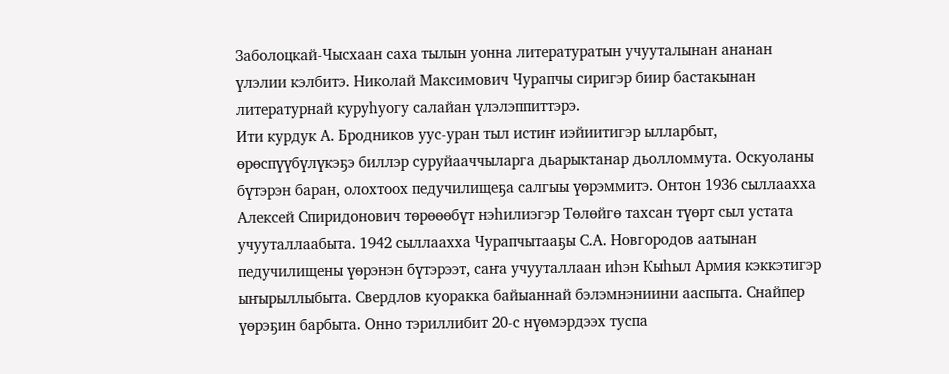Заболоцкай-Чысхаан саха тылын уонна литературатын учууталынан ананан үлэлии кэлбитэ. Николай Максимович Чурапчы сиригэр биир бастакынан литературнай куруһуогу салайан үлэлэппиттэрэ.
Ити курдук А. Бродников уус-уран тыл истиҥ иэйиитигэр ылларбыт, өрөспүүбүлүкэҕэ биллэр суруйааччыларга дьарыктанар дьолломмута. Оскуоланы бүтэрэн баран, олохтоох педучилищеҕа салгыы үөрэммитэ. Онтон 1936 сыллаахха Алексей Спиридонович төрөөөбүт нэһилиэгэр Төлөйгө тахсан түөрт сыл устата учууталлаабыта. 1942 сыллаахха Чурапчытааҕы С.А. Новгородов аатынан педучилищены үөрэнэн бүтэрээт, саҥа учууталлаан иһэн Кыһыл Армия кэккэтигэр ыҥырыллыбыта. Свердлов куоракка байыаннай бэлэмнэниини ааспыта. Снайпер үөрэҕин барбыта. Онно тэриллибит 20-с нүөмэрдээх туспа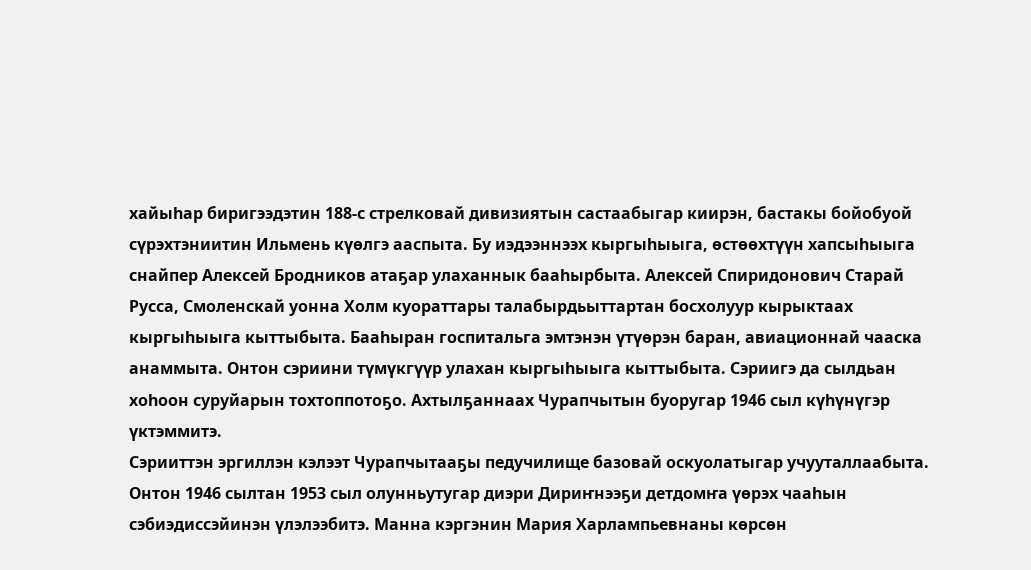хайыһар биригээдэтин 188-с стрелковай дивизиятын састаабыгар киирэн, бастакы бойобуой сүрэхтэниитин Ильмень күөлгэ ааспыта. Бу иэдээннээх кыргыһыыга, өстөөхтүүн хапсыһыыга снайпер Алексей Бродников атаҕар улаханнык бааһырбыта. Алексей Спиридонович Старай Русса, Смоленскай уонна Холм куораттары талабырдьыттартан босхолуур кырыктаах кыргыһыыга кыттыбыта. Бааһыран госпитальга эмтэнэн үтүөрэн баран, авиационнай чааска анаммыта. Онтон сэриини түмүкгүүр улахан кыргыһыыга кыттыбыта. Сэриигэ да сылдьан хоһоон суруйарын тохтоппотоҕо. Ахтылҕаннаах Чурапчытын буоругар 1946 сыл күһүнүгэр үктэммитэ.
Сэрииттэн эргиллэн кэлээт Чурапчытааҕы педучилище базовай оскуолатыгар учууталлаабыта. Онтон 1946 сылтан 1953 сыл олунньутугар диэри Дириҥнээҕи детдомҥа үөрэх чааһын сэбиэдиссэйинэн үлэлээбитэ. Манна кэргэнин Мария Харлампьевнаны көрсөн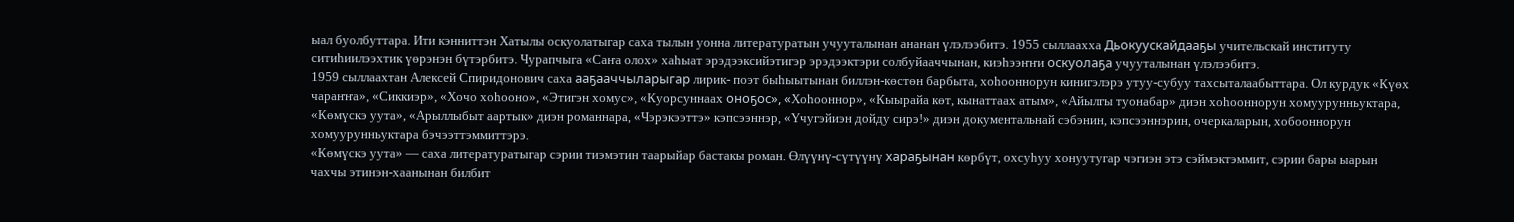ыал буолбуттара. Ити кэнниттэн Хатылы оскуолатыгар саха тылын уонна литературатын учууталынан ананан үлэлээбитэ. 1955 сыллаахха Дьокуускайдааҕы учительскай институту ситиһиилээхтик үөрэнэн бүтэрбитэ. Чурапчыга «Саҥа олох» хаһыат эрэдээксийэтигэр эрэдээктэри солбуйааччынан, киэһээҥҥи оскуолаҕа учууталынан үлэлээбитэ.
1959 сыллаахтан Алексей Спиридонович саха ааҕааччыларыгар лирик- поэт быһыытынан биллэн-көстөн барбыта, хоһооннорун кинигэлэрэ утуу-субуу тахсыталаабыттара. Ол курдук «Күөх чараҥҥа», «Сиккиэр», «Хочо хоһооно», «Этигэн хомус», «Куорсуннаах оноҕос», «Хоһооннор», «Кыырайа көт, кынаттаах атым», «Айылгы туонабар» диэн хоһооннорун хомуурунньуктара, «Көмүскэ уута», «Арыллыбыт аартык» диэн романнара, «Чэрэкээттэ» кэпсээннэр, «Үчугэйиэн дойду сирэ!» диэн документальнай сэбэнин, кэпсээннэрин, очеркаларын, хобооннорун хомуурунньуктара бэчээттэммиттэрэ.
«Көмүскэ уута» — саха литературатыгар сэрии тиэмэтин таарыйар бастакы роман. Өлүүнү-сүтүүнү хараҕынан көрбүт, охсуһуу хонуутугар чэгиэн этэ сэймэктэммит, сэрии бары ыарын чахчы этинэн-хаанынан билбит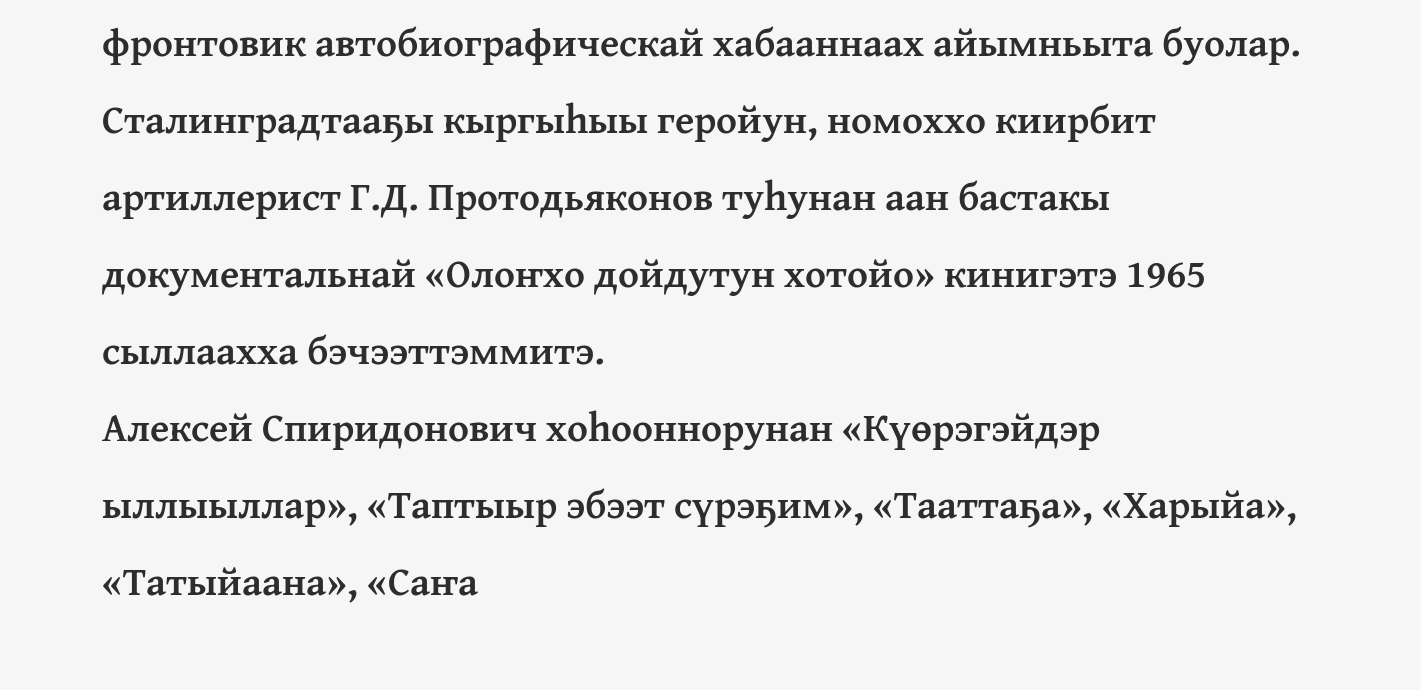фронтовик автобиографическай хабааннаах айымньыта буолар. Сталинградтааҕы кыргыһыы геройун, номоххо киирбит артиллерист Г.Д. Протодьяконов туһунан аан бастакы документальнай «Олоҥхо дойдутун хотойо» кинигэтэ 1965 сыллаахха бэчээттэммитэ.
Алексей Спиридонович хоһооннорунан «Күөрэгэйдэр ыллыыллар», «Таптыыр эбээт сүрэҕим», «Тааттаҕа», «Харыйа», «Татыйаана», «Саҥа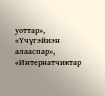уоттар», «Үчүгэйиэн алааспар», «Интернатчиктар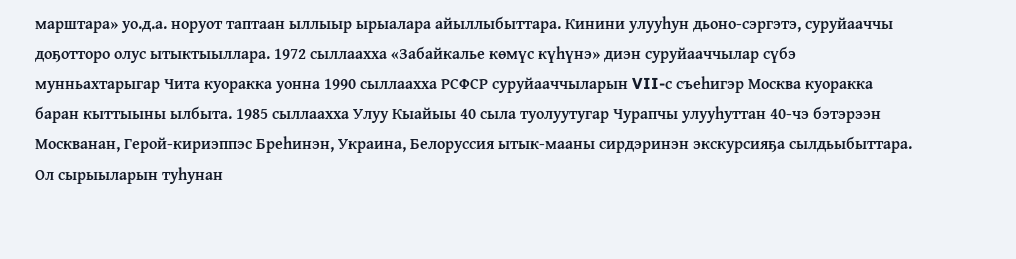марштара» уо.д.а. норуот таптаан ыллыыр ырыалара айыллыбыттара. Кинини улууһун дьоно-сэргэтэ, суруйааччы доҕотторо олус ытыктыыллара. 1972 сыллаахха «Забайкалье көмүс күһүнэ» диэн суруйааччылар сүбэ мунньахтарыгар Чита куоракка уонна 1990 сыллаахха РСФСР суруйааччыларын VII-с съеһигэр Москва куоракка баран кыттыыны ылбыта. 1985 сыллаахха Улуу Кыайыы 40 сыла туолуутугар Чурапчы улууһуттан 40-чэ бэтэрээн Москванан, Герой-кириэппэс Бреһинэн, Украина, Белоруссия ытык-мааны сирдэринэн экскурсияҕа сылдьыбыттара. Ол сырыыларын туһунан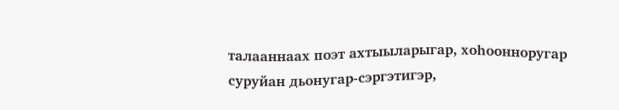талааннаах поэт ахтыыларыгар, хоһоонноругар суруйан дьонугар-сэргэтигэр,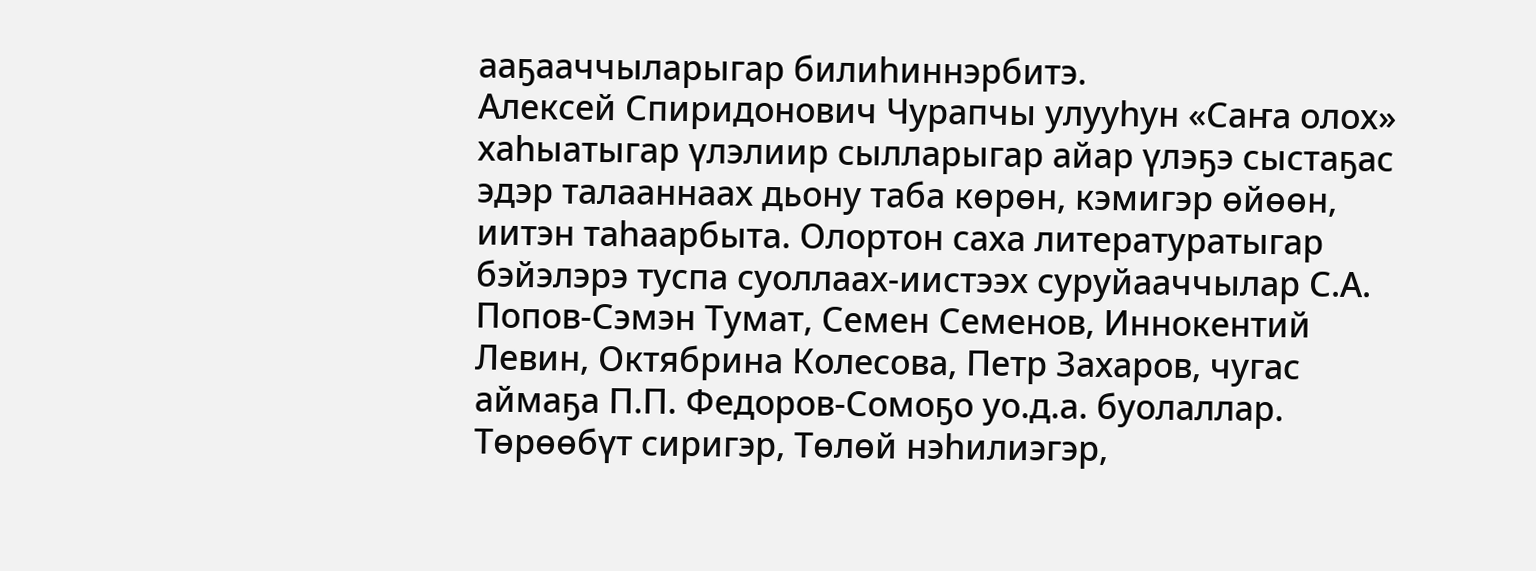ааҕааччыларыгар билиһиннэрбитэ.
Алексей Спиридонович Чурапчы улууһун «Саҥа олох» хаһыатыгар үлэлиир сылларыгар айар үлэҕэ сыстаҕас эдэр талааннаах дьону таба көрөн, кэмигэр өйөөн, иитэн таһаарбыта. Олортон саха литературатыгар бэйэлэрэ туспа суоллаах-иистээх суруйааччылар С.А. Попов-Сэмэн Тумат, Семен Семенов, Иннокентий Левин, Октябрина Колесова, Петр Захаров, чугас аймаҕа П.П. Федоров-Сомоҕо уо.д.а. буолаллар. Төрөөбүт сиригэр, Төлөй нэһилиэгэр,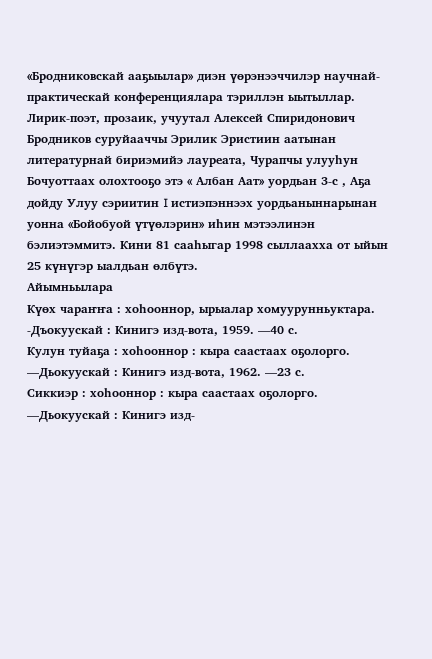«Бродниковскай ааҕыылар» диэн үөрэнээччилэр научнай- практическай конференциялара тэриллэн ыытыллар.
Лирик-поэт, прозаик, учуутал Алексей Спиридонович Бродников суруйааччы Эрилик Эристиин аатынан литературнай бириэмийэ лауреата, Чурапчы улууһун Бочуоттаах олохтооҕо этэ « Албан Аат» уордьан 3-с , Аҕа дойду Улуу сэриитин I истиэпэннээх уордьаныннарынан уонна «Бойобуой үтүөлэрин» иһин мэтээлинэн бэлиэтэммитэ. Кини 81 сааһыгар 1998 сыллаахха от ыйын 25 күнүгэр ыалдьан өлбүтэ.
Айымньылара
Күөх чараҥҥа : хоһооннор, ырыалар хомуурунньуктара. -Дъокуускай : Кинигэ изд-вота, 1959. —40 с.
Кулун туйаҕа : хоһооннор : кыра саастаах оҕолорго. —Дьокуускай : Кинигэ изд-вота, 1962. —23 с.
Сиккиэр : хоһооннор : кыра саастаах оҕолорго. —Дьокуускай : Кинигэ изд-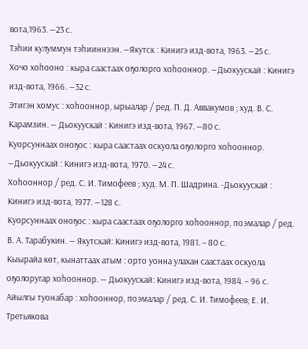вота,1963. —23 с.
Тэһии кулуммун тэһииннээн. —Якутск : Кинигэ изд-вота, 1963. —25 с.
Хочо хоһооно : кыра саастаах оҕолорго хоһооннор. —Дьокуускай : Кинигэ изд-вота, 1966. —32 с.
Этигэн хомус : хоһооннор, ырыалар / ред. П. Д. Аввакумов ; худ. В. С. Карамзин. — Дьокуускай : Кинигэ изд-вота, 1967. —80 с.
Куорсуннаах оноҕос : кыра саастаах оскуола оҕолорго хоһооннор. —Дьокуускай : Кинигэ изд-вота, 1970. —24 с.
Хоһооннор / ред. С. И. Тимофеев ; худ. М. П. Шадрина. -Дьокуускай : Кинигэ изд-вота, 1977. —128 с.
Куорсуннаах оноҕос : кыра саастаах оҕолорго хоһооннор, поэмалар / ред. В. А. Тарабукин. — Якутскай: Кинигэ изд-вота, 1981. – 80 с.
Кыырайа көт, кынаттаах атым : орто уонна улахан саастаах оскуола оҕолоругар хоһооннор. — Дьокуускай: Кинигэ изд-вота, 1984. – 96 с.
Айылгы туонабар : хоһооннор, поэмалар / ред. С. И. Тимофеев; Е. И. Третьякова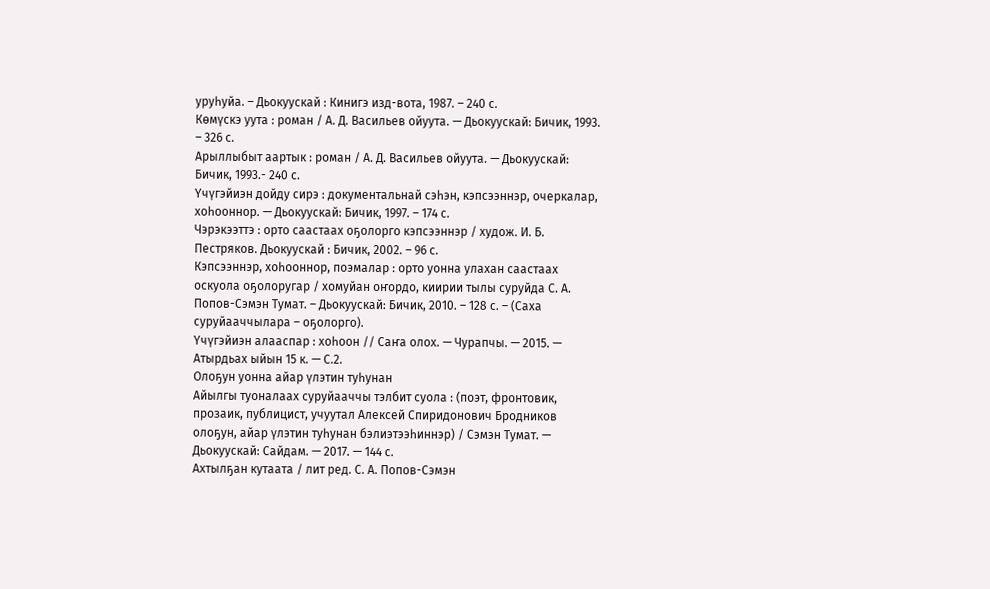уруһуйа. – Дьокуускай : Кинигэ изд-вота, 1987. – 240 с.
Көмүскэ уута : роман / А. Д. Васильев ойуута. — Дьокуускай: Бичик, 1993. – 326 с.
Арыллыбыт аартык : роман / А. Д. Васильев ойуута. — Дьокуускай: Бичик, 1993.- 240 с.
Үчүгэйиэн дойду сирэ : документальнай сэһэн, кэпсээннэр, очеркалар, хоһооннор. — Дьокуускай: Бичик, 1997. – 174 с.
Чэрэкээттэ : орто саастаах оҕолорго кэпсээннэр / худож. И. Б. Пестряков. Дьокуускай : Бичик, 2002. – 96 с.
Кэпсээннэр, хоһооннор, поэмалар : орто уонна улахан саастаах оскуола оҕолоругар / хомуйан оҥордо, киирии тылы суруйда С. А. Попов-Сэмэн Тумат. – Дьокуускай: Бичик, 2010. – 128 с. – (Саха суруйааччылара – оҕолорго).
Үчүгэйиэн алааспар : хоһоон // Саҥа олох. — Чурапчы. — 2015. — Атырдьах ыйын 15 к. — С.2.
Олоҕун уонна айар үлэтин туһунан
Айылгы туоналаах суруйааччы тэлбит суола : (поэт, фронтовик, прозаик, публицист, учуутал Алексей Спиридонович Бродников олоҕун, айар үлэтин туһунан бэлиэтээһиннэр) / Сэмэн Тумат. — Дьокуускай: Сайдам. — 2017. — 144 с.
Ахтылҕан кутаата / лит ред. С. А. Попов-Сэмэн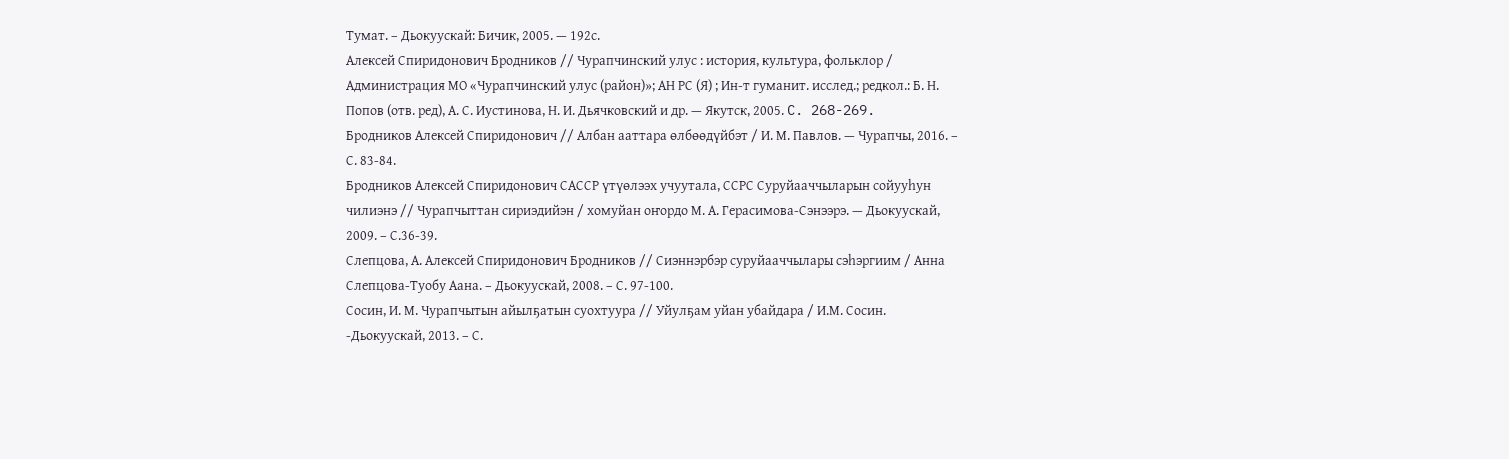Тумат. – Дьокуускай: Бичик, 2005. — 192с.
Алексей Спиридонович Бродников // Чурапчинский улус : история, культура, фольклор / Администрация МО «Чурапчинский улус (район)»; АН РС (Я) ; Ин-т гуманит. исслед.; редкол.: Б. Н. Попов (отв. ред), А. С. Иустинова, Н. И. Дьячковский и др. — Якутск, 2005. C. 268-269.
Бродников Алексей Спиридонович // Албан ааттара өлбөөдүйбэт / И. М. Павлов. — Чурапчы, 2016. – С. 83-84.
Бродников Алексей Спиридонович САССР үтүөлээх учуутала, ССРС Суруйааччыларын сойууһун чилиэнэ // Чурапчыттан сириэдийэн / хомуйан оҥордо М. А. Герасимова-Сэнээрэ. — Дьокуускай, 2009. – С.36-39.
Слепцова, А. Алексей Спиридонович Бродников // Сиэннэрбэр суруйааччылары сэһэргиим / Анна Слепцова-Туобу Аана. – Дьокуускай, 2008. – С. 97-100.
Сосин, И. М. Чурапчытын айылҕатын суохтуура // Уйулҕам уйан убайдара / И.М. Сосин. -Дьокуускай, 2013. – С.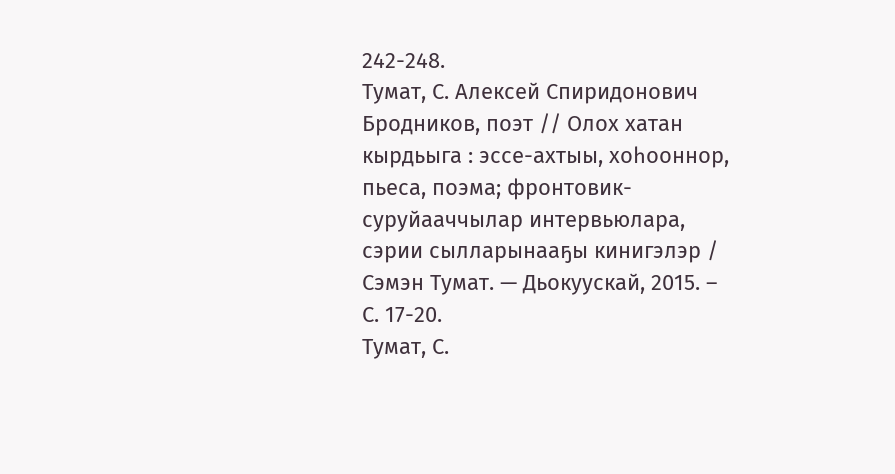242-248.
Тумат, С. Алексей Спиридонович Бродников, поэт // Олох хатан кырдьыга : эссе-ахтыы, хоһооннор, пьеса, поэма; фронтовик-суруйааччылар интервьюлара, сэрии сылларынааҕы кинигэлэр / Сэмэн Тумат. — Дьокуускай, 2015. – С. 17-20.
Тумат, С.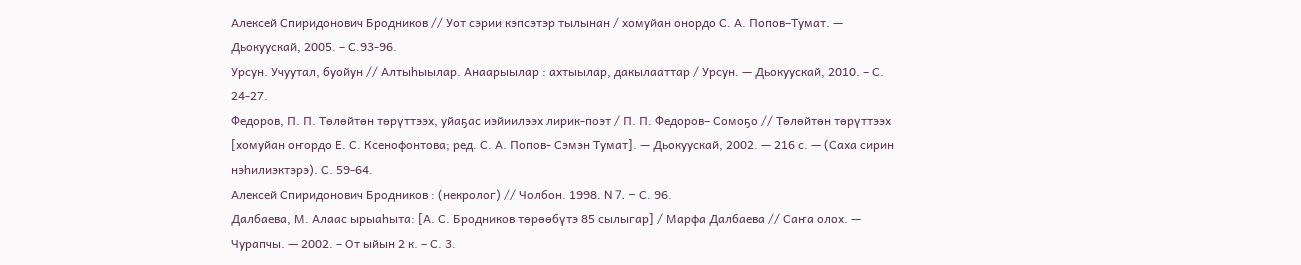Алексей Спиридонович Бродников // Уот сэрии кэпсэтэр тылынан / хомуйан онордо С. А. Попов–Тумат. — Дьокуускай, 2005. – С.93-96.
Урсун. Учуутал, буойун // Алтыһыылар. Анаарыылар : ахтыылар, дакылааттар / Урсун. — Дьокуускай, 2010. – С. 24-27.
Федоров, П. П. Төлөйтөн төрүттээх, уйаҕас иэйиилээх лирик-поэт / П. П. Федоров– Сомоҕо // Төлөйтөн төрүттээх [хомуйан оҥордо Е. С. Ксенофонтова; ред. С. А. Попов- Сэмэн Тумат]. — Дьокуускай, 2002. — 216 с. — (Саха сирин нэһилиэктэрэ). С. 59-64.
Алексей Спиридонович Бродников : (некролог) // Чолбон. 1998. N 7. – С. 96.
Далбаева, М. Алаас ырыаһыта: [А. С. Бродников төрөөбүтэ 85 сылыгар] / Марфа Далбаева // Саҥа олох. — Чурапчы. — 2002. – От ыйын 2 к. – С. 3.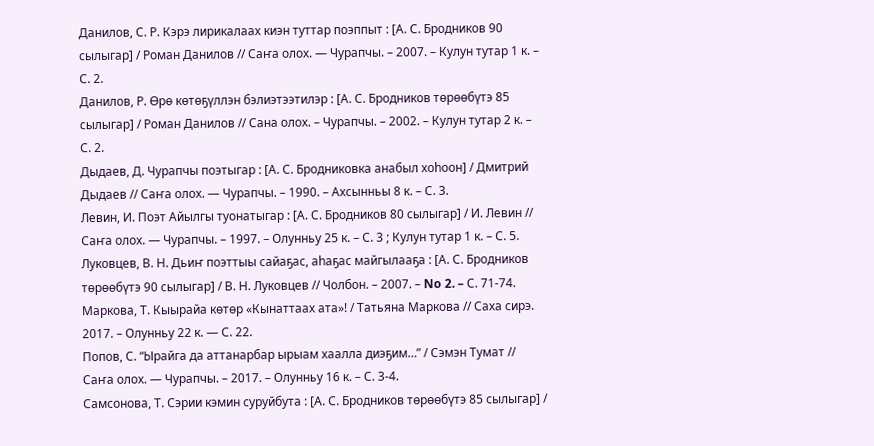Данилов, С. Р. Кэрэ лирикалаах киэн туттар поэппыт : [А. С. Бродников 90 сылыгар] / Роман Данилов // Саҥа олох. — Чурапчы. – 2007. – Кулун тутар 1 к. – С. 2.
Данилов, Р. Өрө көтөҕүллэн бэлиэтээтилэр : [А. С. Бродников төрөөбүтэ 85 сылыгар] / Роман Данилов // Сана олох. – Чурапчы. – 2002. – Кулун тутар 2 к. – С. 2.
Дыдаев, Д. Чурапчы поэтыгар : [А. С. Бродниковка анабыл хоһоон] / Дмитрий Дыдаев // Саҥа олох. — Чурапчы. – 1990. – Ахсынньы 8 к. – С. 3.
Левин, И. Поэт Айылгы туонатыгар : [А. С. Бродников 80 сылыгар] / И. Левин // Саҥа олох. — Чурапчы. – 1997. – Олунньу 25 к. – С. 3 ; Кулун тутар 1 к. – С. 5.
Луковцев, В. Н. Дьиҥ поэттыы сайаҕас, аһаҕас майгылааҕа : [А. С. Бродников төрөөбүтэ 90 сылыгар] / В. Н. Луковцев // Чолбон. – 2007. – No 2. – С. 71-74.
Маркова, Т. Кыырайа көтөр «Кынаттаах ата»! / Татьяна Маркова // Саха сирэ. 2017. – Олунньу 22 к. — С. 22.
Попов, С. “Ырайга да аттанарбар ырыам хаалла диэҕим…” / Сэмэн Тумат // Саҥа олох. — Чурапчы. – 2017. – Олунньу 16 к. – С. 3-4.
Самсонова, Т. Сэрии кэмин суруйбута : [А. С. Бродников төрөөбүтэ 85 сылыгар] /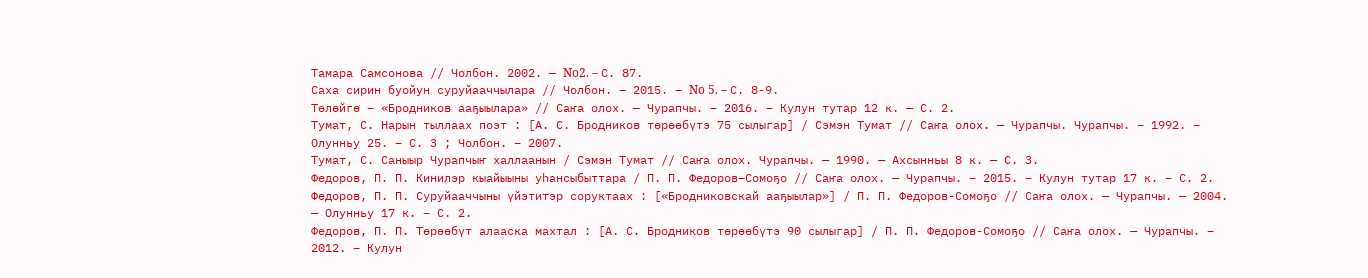Тамара Самсонова // Чолбон. 2002. — No2. – С. 87.
Саха сирин буойун суруйааччылара // Чолбон. – 2015. – No 5. – С. 8-9.
Төлөйгө – «Бродников ааҕыылара» // Саҥа олох. — Чурапчы. – 2016. – Кулун тутар 12 к. — С. 2.
Тумат, С. Нарын тыллаах поэт : [А. С. Бродников төрөөбүтэ 75 сылыгар] / Сэмэн Тумат // Саҥа олох. — Чурапчы. Чурапчы. – 1992. – Олунньу 25. – С. 3 ; Чолбон. – 2007.
Тумат, С. Саныыр Чурапчыҥ халлаанын / Сэмэн Тумат // Саҥа олох. Чурапчы. — 1990. — Ахсынньы 8 к. — С. 3.
Федоров, П. П. Кинилэр кыайыыны уһансыбыттара / П. П. Федоров–Сомоҕо // Саҥа олох. — Чурапчы. – 2015. – Кулун тутар 17 к. – С. 2.
Федоров, П. П. Суруйааччыны үйэтитэр соруктаах : [«Бродниковскай ааҕыылар»] / П. П. Федоров-Сомоҕо // Саҥа олох. — Чурапчы. — 2004. — Олунньу 17 к. – С. 2.
Федоров, П. П. Төрөөбүт алааска махтал : [А. С. Бродников төрөөбүтэ 90 сылыгар] / П. П. Федоров-Сомоҕо // Саҥа олох. — Чурапчы. – 2012. – Кулун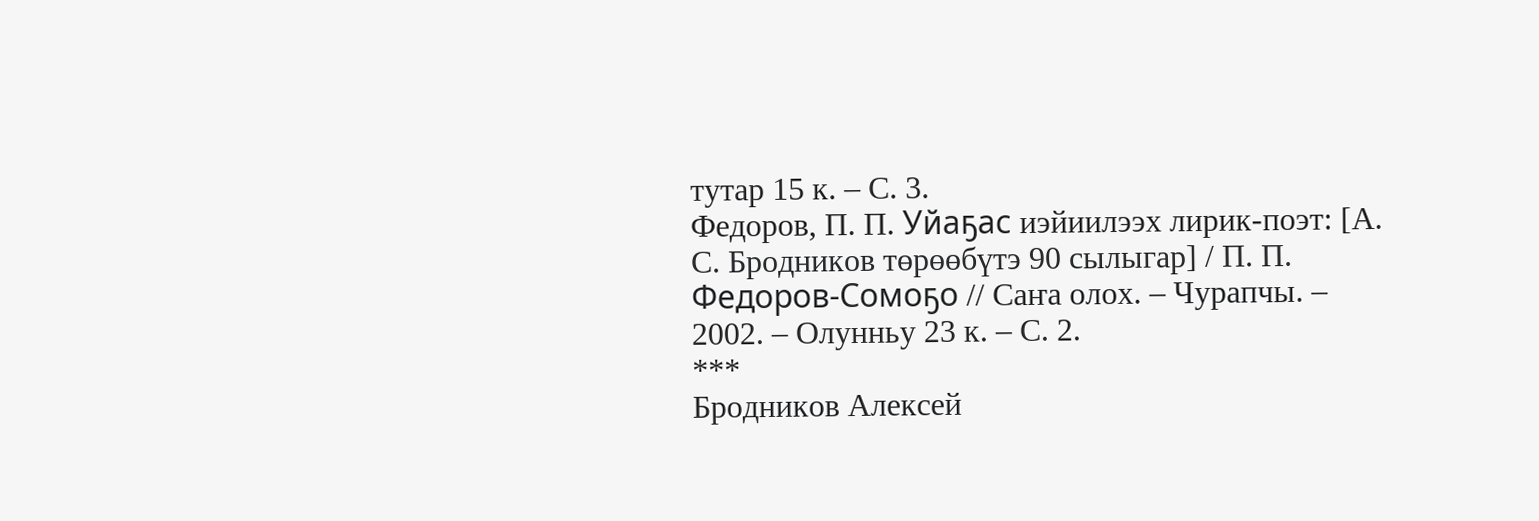тутар 15 к. – С. 3.
Федоров, П. П. Уйаҕас иэйиилээх лирик-поэт: [А. С. Бродников төрөөбүтэ 90 сылыгар] / П. П. Федоров-Сомоҕо // Саҥа олох. – Чурапчы. – 2002. – Олунньу 23 к. – С. 2.
***
Бродников Алексей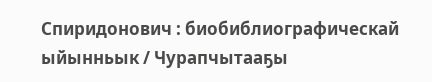Спиридонович : биобиблиографическай ыйынньык / Чурапчытааҕы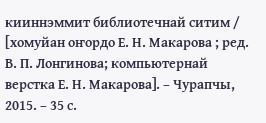кииннэммит библиотечнай ситим / [хомуйан оҥордо Е. Н. Макарова ; ред. В. П. Лонгинова; компьютернай верстка Е. Н. Макарова]. – Чурапчы, 2015. – 35 с.